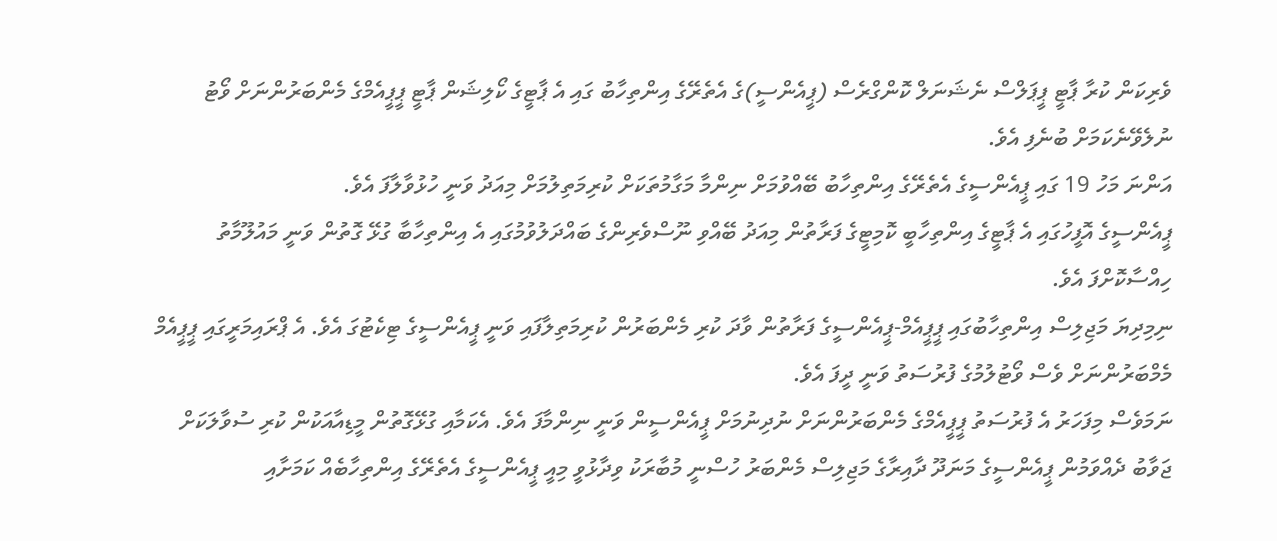ވެރިކަން ކުރާ ޕާޓީ ޕީޕަލްސް ނެޝަނަލް ކޮންގްރެސް (ޕީއެންސީ)ގެ އެތެރޭގެ އިންތިހާބު ގައި އެ ޕާޓީގެ ކޯލިޝަން ޕާޓީ ޕީޕީއެމްގެ މެންބަރުންނަށް ވޯޓު ނުލެވޭނެކަމަށް ބުނެފި އެވެ.
އަންނަ މަހު 19 ގައި ޕީއެންސީގެ އެތެރޭގެ އިންތިހާބު ބޭއްވުމަށް ނިންމާ މަގާމުތަކަށް ކުރިމަތިލުމަށް މިއަދު ވަނީ ހުޅުވާލާފަ އެވެ.
ޕީއެންސީގެ އޮފީހުގައި އެ ޕާޓީގެ އިންތިހާބީ ކޮމިޓީގެ ފަރާތުން މިއަދު ބޭއްވި ނޫސްވެރިންގެ ބައްދަލުވުމުގައި އެ އިންތިހާބާ ގުޅޭ ގޮތުން ވަނީ މައުލޫމާތު ހިއްސާކޮށްފަ އެވެ.
ނިމިދިޔަ މަޖިލިސް އިންތިހާބުގައި ޕީޕީއެމް-ޕީއެންސީގެ ފަރާތުން ވާދަ ކުރި މެންބަރުން ކުރިމަތިލާފައި ވަނީ ޕީއެންސީގެ ޓިކެޓުގަ އެވެ. އެ ޕްރައިމަރީގައި ޕީޕީއެމް މެމްބަރުންނަށް ވެސް ވޯޓުލުމުގެ ފުރުސަތު ވަނީ ދީފަ އެވެ.
ނަމަވެސް މިފަހަރު އެ ފުރުސަތު ޕީޕީއެމްގެ މެންބަރުންނަށް ނުދިނުމަށް ޕީއެންސީން ވަނީ ނިންމާފަ އެވެ. އެކަމާއި ގުޅޭގޮތުން މީޑިއާއަކުން ކުރި ސުވާލަކަށް ޖަވާބު ދެއްވަމުން ޕީއެންސީގެ މަނަދޫ ދާއިރާގެ މަޖިލިސް މެންބަރު ހުސްނީ މުބާރަކު ވިދާޅުވީ މިއީ ޕީއެންސީގެ އެތެރޭގެ އިންތިހާބެއް ކަމަށާއި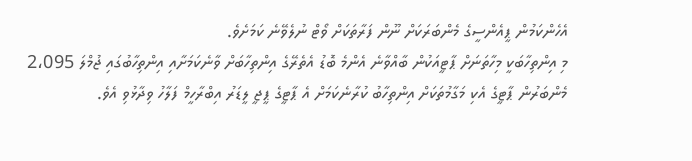އެހެންކަމުން ޕީއެންސީގެ މެންބަރަކަށް ނޫން ފަރާތަކަށް ވޯޓް ނުލެވޭނެ ކަމަށެވެ.
މި އިންތިހާބަކީ މިހާތަނަށް ޕާޓީއަކުން ބާއްވާނެ އެންމެ ބޮޑު އެތެރޭގެ އިންތިހާބަށް ވާނެކަމަށާއި އިންތިހާބުގައި ޖުމްލަ 2،095 މެންބަރުން ޕާޓީގެ އެކި މަގާމުތަކަށް އިންތިހާބު ކުރާނެކަމަށް އެ ޕާޓީގެ ޕީޖީ ލީޑަރު އިބްރާހީމް ފަލާހު ވިދާޅުވި އެވެ.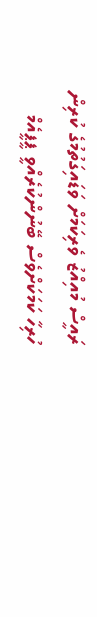ރައީސް މުއިއްޒު ވެރިކަމަށް ވަޑައިގަތުމުގެ ކުރިން ހުރިހާ ކަމަކަށްވެސް ބޭނުންކުރެއްވީ ޕީޕީއެމް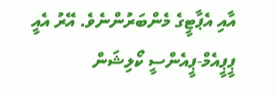އާއި އެޕާޓީގެ މެންބަރުންނެވެ. އޭރު އެއީ ޕީޕީއެމް-ޕީއެންސީ ކޯލިޝަން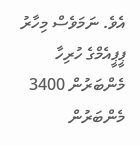އެވެ. ނަމަވެސް މިހާރު ޕީޕީއެމްގެ ހުރިހާ މެންބަރުން 3400 މެންބަރުން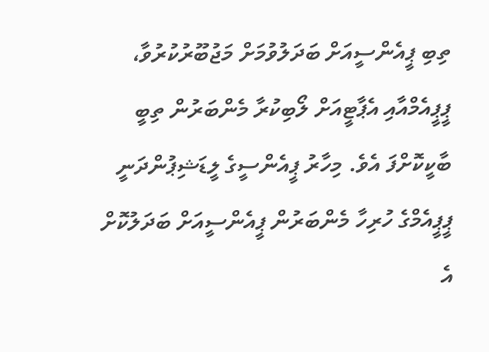ތިބި ޕީއެންސީއަށް ބަދަލުވުމަށް މަޖުބޫރުކުރުވާ، ޕީޕީއެމްއާއި އެޕާޓީއަށް ލޯބިކުރާ މެންބަރުން ތިބީ ބާކީކޮށްފަ އެވެ. މިހާރު ޕީއެންސީގެ ލީޑަޝިޕުންދަނީ ޕީޕީއެމްގެ ހުރިހާ މެންބަރުން ޕީއެންސީއަށް ބަދަލުކޮށް އެ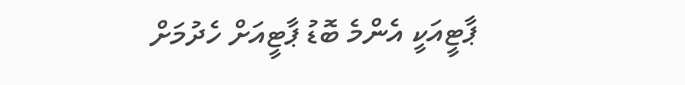ޕާޓީއަކީ އެންމެ ބޮޑު ޕާޓީއަށް ހެދުމަށް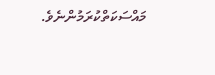މައްސަކަތްކުރަމުންނެވެ.